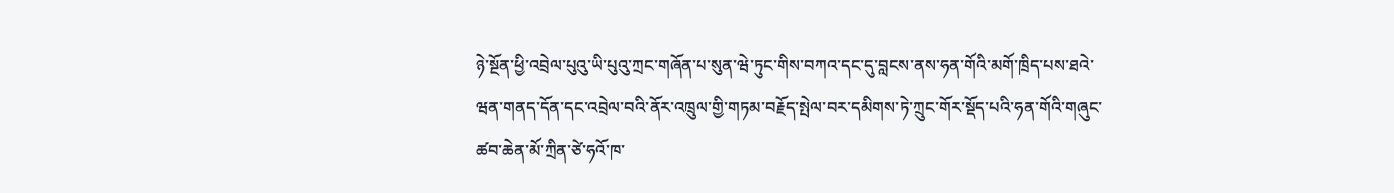ཉེ་སྔོན་ཕྱི་འབྲེལ་པུའུ་ཡི་པུའུ་ཀྲང་གཞོན་པ་སུན་ཝེ་ཏུང་གིས་བཀའ་དང་དུ་བླངས་ནས་ཧན་གོའི་མགོ་ཁྲིད་པས་ཐའེ་ཝན་གནད་དོན་དང་འབྲེལ་བའི་ནོར་འཁྲུལ་གྱི་གཏམ་བརྗོད་སྤེལ་བར་དམིགས་ཏེ་ཀྲུང་གོར་སྡོད་པའི་ཧན་གོའི་གཞུང་ཚབ་ཆེན་མོ་ཀྲིན་ཙེ་ཧའོ་ཁ་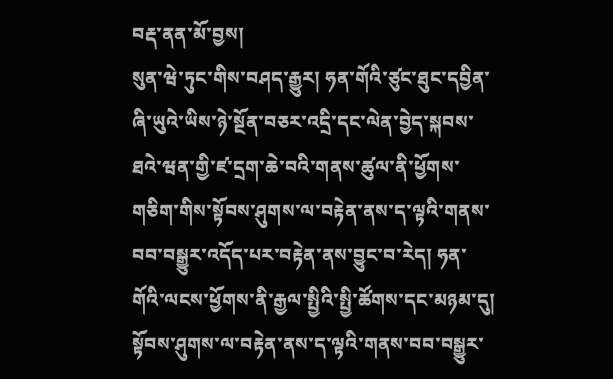བརྡ་ནན་མོ་བྱས།
སུན་ཝེ་ཏུང་གིས་བཤད་རྒྱུར། ཧན་གོའི་ཙུང་ཐུང་དབྱིན་ཞི་ཡུའེ་ཡིས་ཉེ་སྔོན་བཅར་འདྲི་དང་ལེན་བྱེད་སྐབས་ཐའེ་ཝན་གྱི་ཛ་དྲག་ཆེ་བའི་གནས་ཚུལ་ནི་ཕྱོགས་གཅིག་གིས་སྟོབས་ཤུགས་ལ་བརྟེན་ནས་ད་ལྟའི་གནས་བབ་བསྒྱུར་འདོད་པར་བརྟེན་ནས་བྱུང་བ་རེད། ཧན་གོའི་ལངས་ཕྱོགས་ནི་རྒྱལ་སྤྱིའི་སྤྱི་ཚོགས་དང་མཉམ་དུ། སྟོབས་ཤུགས་ལ་བརྟེན་ནས་ད་ལྟའི་གནས་བབ་བསྒྱུར་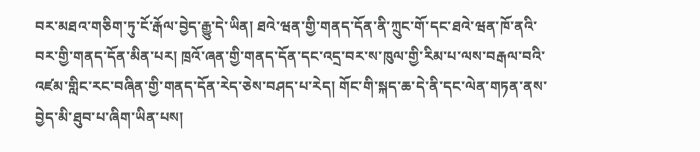བར་མཐའ་གཅིག་ཏུ་ངོ་རྒོལ་བྱེད་རྒྱུ་དེ་ཡིན། ཐའེ་ཝན་གྱི་གནད་དོན་ནི་ཀྲུང་གོ་དང་ཐའེ་ཝན་ཁོ་ནའི་བར་གྱི་གནད་དོན་མིན་པར། ཁྲའོ་ཞན་གྱི་གནད་དོན་དང་འདྲ་བར་ས་ཁུལ་གྱི་རིམ་པ་ལས་བརྒལ་བའི་འཛམ་གླིང་རང་བཞིན་གྱི་གནད་དོན་རེད་ཅེས་བཤད་པ་རེད། གོང་གི་སྐད་ཆ་དེ་ནི་དང་ལེན་གཏན་ནས་བྱེད་མི་ཐུབ་པ་ཞིག་ཡིན་པས།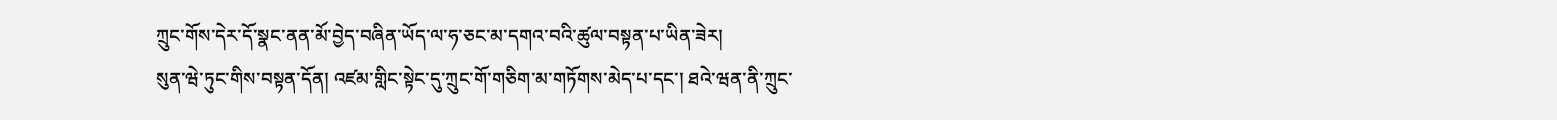ཀྲུང་གོས་དེར་དོ་སྣང་ནན་མོ་བྱེད་བཞིན་ཡོད་ལ་ཧ་ཅང་མ་དགའ་བའི་ཚུལ་བསྟན་པ་ཡིན་ཟེར།
སུན་ཝེ་ཏུང་གིས་བསྟན་དོན། འཛམ་གླིང་སྟེང་དུ་ཀྲུང་གོ་གཅིག་མ་གཏོགས་མེད་པ་དང་། ཐའེ་ཝན་ནི་ཀྲུང་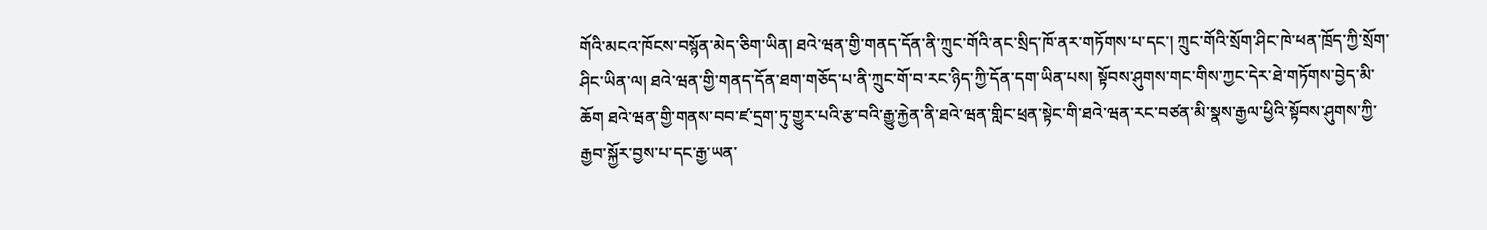གོའི་མངའ་ཁོངས་བསྙོན་མེད་ཅིག་ཡིན། ཐའེ་ཝན་གྱི་གནད་དོན་ནི་ཀྲུང་གོའི་ནང་སྲིད་ཁོ་ནར་གཏོགས་པ་དང་། ཀྲུང་གོའི་སྲོག་ཤིང་ཁེ་ཕན་ཁྲོད་ཀྱི་སྲོག་ཤིང་ཡིན་ལ། ཐའེ་ཝན་གྱི་གནད་དོན་ཐག་གཅོད་པ་ནི་ཀྲུང་གོ་བ་རང་ཉིད་ཀྱི་དོན་དག་ཡིན་པས། སྟོབས་ཤུགས་གང་གིས་ཀྱང་དེར་ཐེ་གཏོགས་བྱེད་མི་ཆོག ཐའེ་ཝན་གྱི་གནས་བབ་ཛ་དྲག་ཏུ་གྱུར་པའི་རྩ་བའི་རྒྱུ་རྐྱེན་ནི་ཐའེ་ཝན་གླིང་ཕྲན་སྟེང་གི་ཐའེ་ཝན་རང་བཙན་མི་སྣས་རྒྱལ་ཕྱིའི་སྟོབས་ཤུགས་ཀྱི་རྒྱབ་སྐྱོར་བྱས་པ་དང་རྒྱ་ཡན་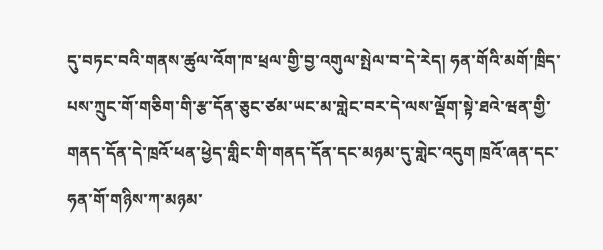དུ་བཏང་བའི་གནས་ཚུལ་འོག་ཁ་ཕྲལ་གྱི་བྱ་འགུལ་སྤེལ་བ་དེ་རེད། ཧན་གོའི་མགོ་ཁྲིད་པས་ཀྲུང་གོ་གཅིག་གི་རྩ་དོན་ཅུང་ཙམ་ཡང་མ་གླེང་བར་དེ་ལས་ལྡོག་སྟེ་ཐའེ་ཝན་གྱི་གནད་དོན་དེ་ཁྲའོ་ཕན་ཕྱེད་གླིང་གི་གནད་དོན་དང་མཉམ་དུ་གླེང་འདུག ཁྲའོ་ཞན་དང་ཧན་གོ་གཉིས་ཀ་མཉམ་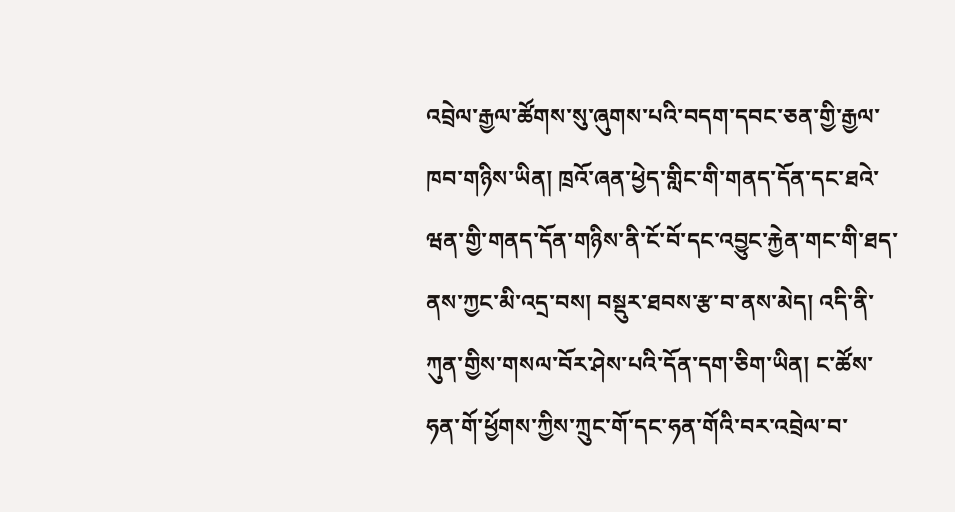འབྲེལ་རྒྱལ་ཚོགས་སུ་ཞུགས་པའི་བདག་དབང་ཅན་གྱི་རྒྱལ་ཁབ་གཉིས་ཡིན། ཁྲའོ་ཞན་ཕྱེད་གླིང་གི་གནད་དོན་དང་ཐའེ་ཝན་གྱི་གནད་དོན་གཉིས་ནི་ངོ་བོ་དང་འབྱུང་རྐྱེན་གང་གི་ཐད་ནས་ཀྱང་མི་འདྲ་བས། བསྡུར་ཐབས་རྩ་བ་ནས་མེད། འདི་ནི་ཀུན་གྱིས་གསལ་བོར་ཤེས་པའི་དོན་དག་ཅིག་ཡིན། ང་ཚོས་ཧན་གོ་ཕྱོགས་ཀྱིས་ཀྲུང་གོ་དང་ཧན་གོའི་བར་འབྲེལ་བ་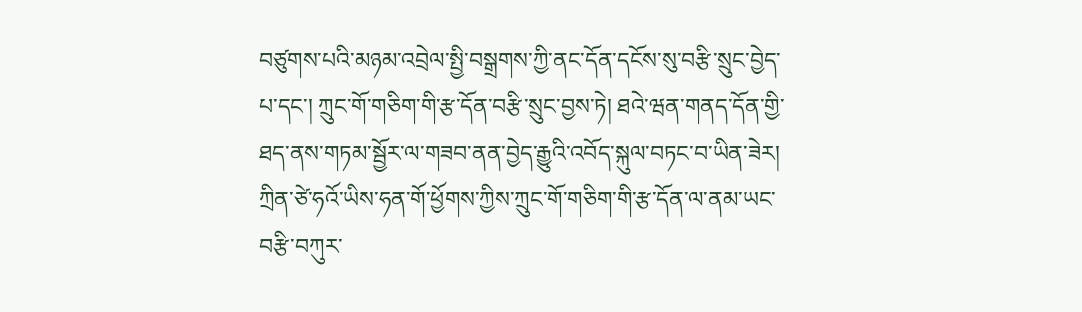བཙུགས་པའི་མཉམ་འབྲེལ་སྤྱི་བསྒྲགས་ཀྱི་ནང་དོན་དངོས་སུ་བརྩི་སྲུང་བྱེད་པ་དང་། ཀྲུང་གོ་གཅིག་གི་རྩ་དོན་བརྩི་སྲུང་བྱས་ཏེ། ཐའེ་ཝན་གནད་དོན་གྱི་ཐད་ནས་གཏམ་སྦྱོར་ལ་གཟབ་ནན་བྱེད་རྒྱུའི་འབོད་སྐུལ་བཏང་བ་ཡིན་ཟེར།
ཀྲིན་ཙེ་ཧའོ་ཡིས་ཧན་གོ་ཕྱོགས་ཀྱིས་ཀྲུང་གོ་གཅིག་གི་རྩ་དོན་ལ་ནམ་ཡང་བརྩི་བཀུར་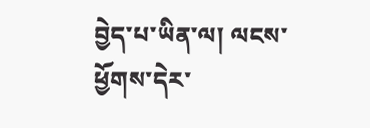བྱེད་པ་ཡིན་ལ། ལངས་ཕྱོགས་དེར་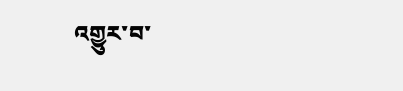འགྱུར་བ་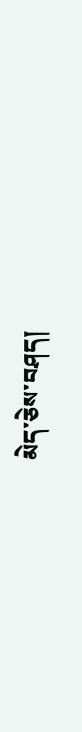མེད་ཅེས་བཤད།